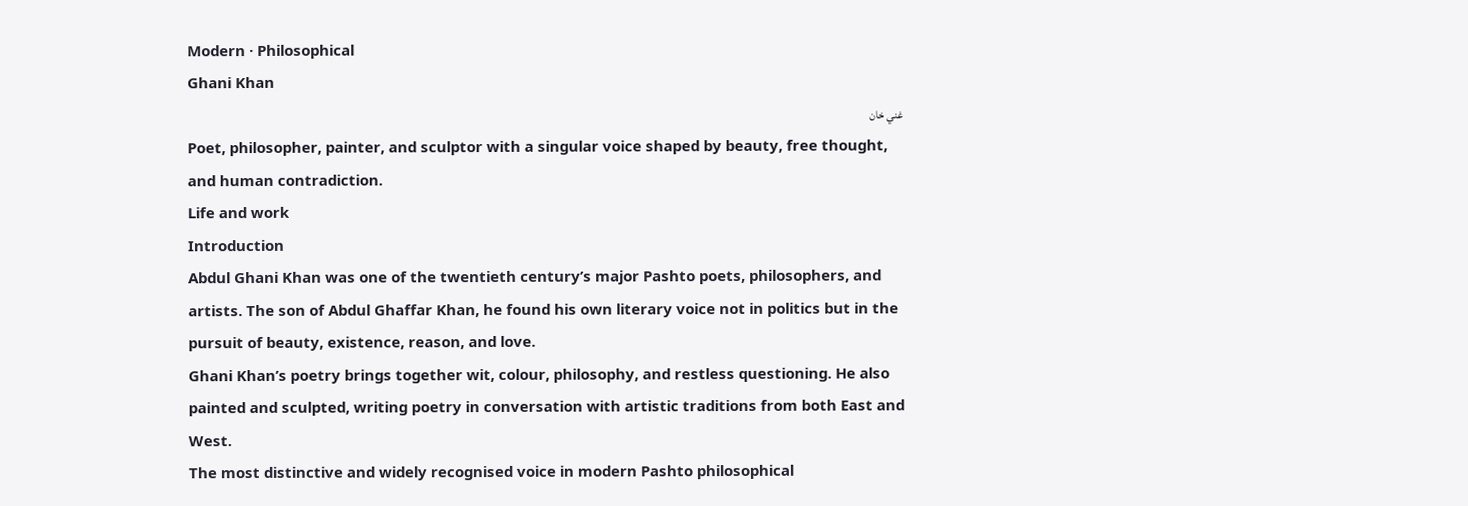Modern · Philosophical
Ghani Khan
غني خان
Poet, philosopher, painter, and sculptor with a singular voice shaped by beauty, free thought, and human contradiction.
Life and work
Introduction
Abdul Ghani Khan was one of the twentieth century’s major Pashto poets, philosophers, and artists. The son of Abdul Ghaffar Khan, he found his own literary voice not in politics but in the pursuit of beauty, existence, reason, and love.
Ghani Khan’s poetry brings together wit, colour, philosophy, and restless questioning. He also painted and sculpted, writing poetry in conversation with artistic traditions from both East and West.
The most distinctive and widely recognised voice in modern Pashto philosophical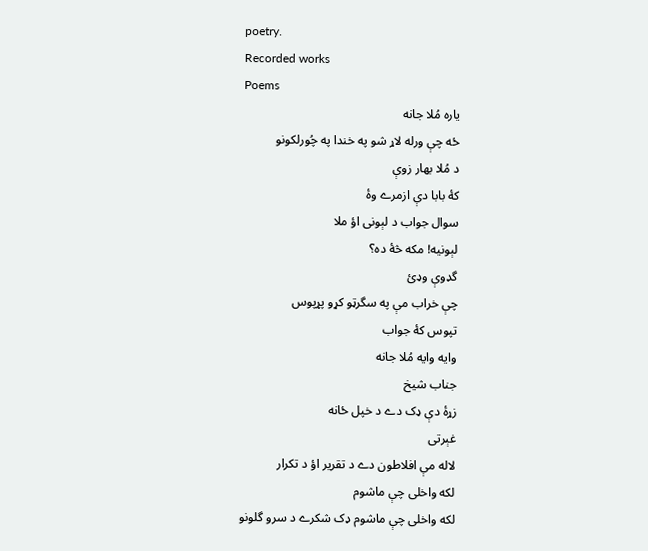poetry.
Recorded works
Poems
ياره مُلا جانه
ځه چې ورله لاړ شو په خندا په چُورلکونو
د مُلا بهار زوې
کۀ بابا دې ازمرے وۀ
سوال جواب د لېونی اؤ ملا
لېونيه! مکه څۀ ده؟
گډوې وډئ
چې خراب مې په سگرټو کړو پړپوس
تپوس کۀ جواب
وايه وايه مُلا جانه
جناب شيخ
زړۀ دې ډک دے د خپل ځانه
غېرتی
لاله مې افلاطون دے د تقرير اؤ د تکرار
لکه واخلی چې ماشوم
لکه واخلی چې ماشوم ډک شکرے د سرو گلونو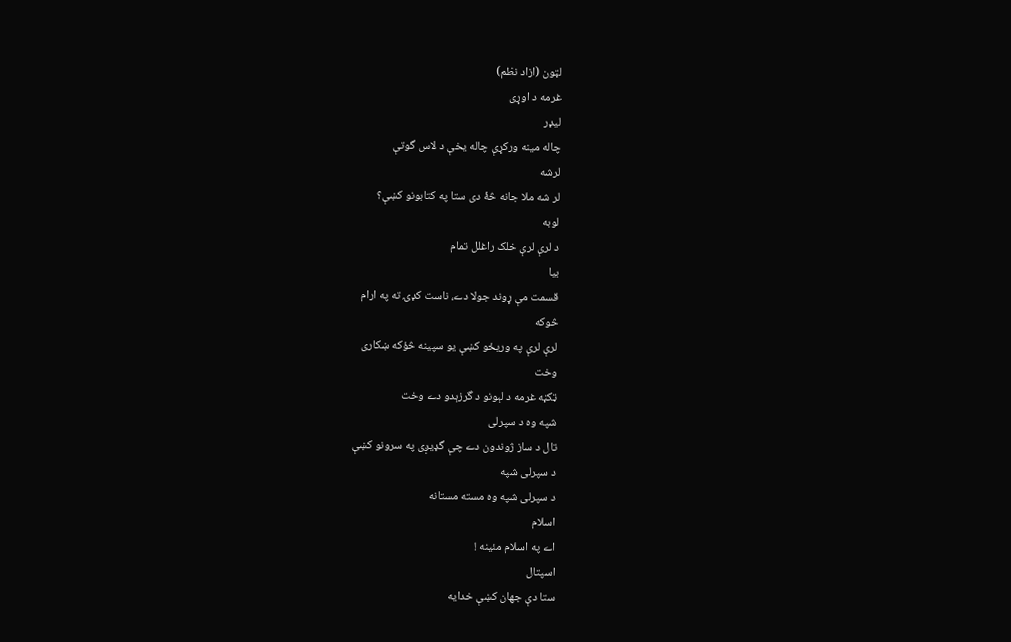لټون (ازاد نظم)
غرمه د اوړی
ليډر
چاله مينه ورکړې چاله يخې د لاس گوتې
لرشه
لر شه ملا جانه څۀ دی ستا په کتابونو کښې؟
لوبه
د لرې لرې خلک راغلل تمام
بيا
قسمت مې ړوند جولا دے، ناست کډۍ ته په ارام
څوکه
لرې لرې په وريځو کښې يو سپينه څؤکه ښکاری
وخت
ټکڼه غرمه د لېونو د گرزېدو دے وخت
شپه وه د سپرلی
تال د ساز ژوندون دے چې گډيږی په سرونو کښې
د سپرلی شپه
د سپرلی شپه وه مسته مستانه
اسلام
اے په اسلام مئينه !
اسپتال
ستا دې جهان کښې خدايه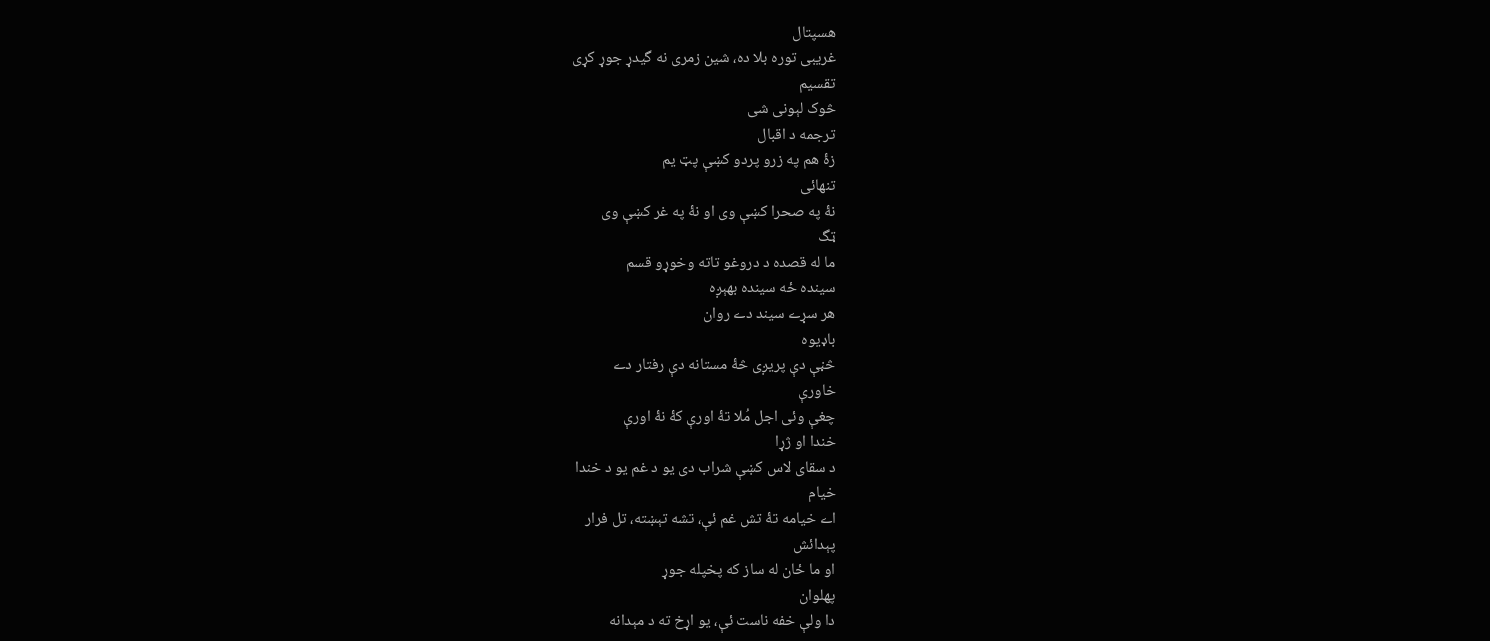هسپتال
غريبی توره بلا ده، شين زمری نه گيدړ جوړ کړی
تقسيم
څوک لېونی شی
ترجمه د اقبال
زۀ هم په زرو پردو کښې پټ يم
تنهائی
نۀ په صحرا کښې وی او نۀ په غر کښې وی
ټگ
ما له قصده د دروغو تاته وخوړو قسم
سينده ځه سينده بهېږه
هر سړے سيند دے روان
باډيوه
څڼې دې پريږی څۀ مستانه دې رفتار دے
خاورې
چغې وئی اجل مُلا تۀ اورې کۀ نۀ اورې
خندا او ژړا
د سقای لاس کښې شراب دی يو د غم يو د خندا
خيام
اے خيامه تۀ تش غم ئې، تشه تېښته، تل فرار
پېدائش
او ما ځان له ساز که پخپله جوړ
پهلوان
دا ولې خفه ناست ئې، يو اړخ ته د مېدانه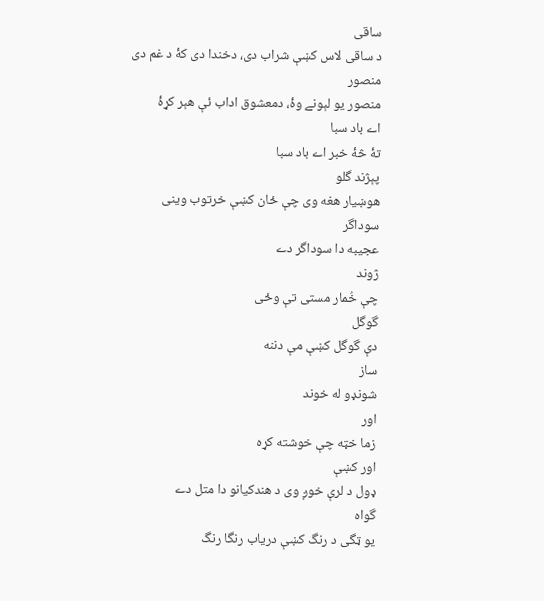ساقی
د ساقی لاس کښې شراب دی، دخندا دی کۀ د غم دی
منصور
منصور يو لېونے وۀ، دمعشوق اداب ئې هېر کړۀ
اے باد سبا
تۀ څۀ خبر اے باد سبا
پېژند گلو
هوښيار هغه وی چې ځان کښې خرتوب وينی
سوداگر
عجيبه دا سوداگر دے
ژوند
چې خُمار مستی تې وځی
گوگل
دې گوگل کښې مې دننه
ساز
شونډو له خوند
اور
زما خټه چې خوشته کړه
اور کښې
ډول د لرې خوږ وی د هندکيانو دا متل دے
گواه
يو ټگی د رنگ کښې درياب رنگا رنگ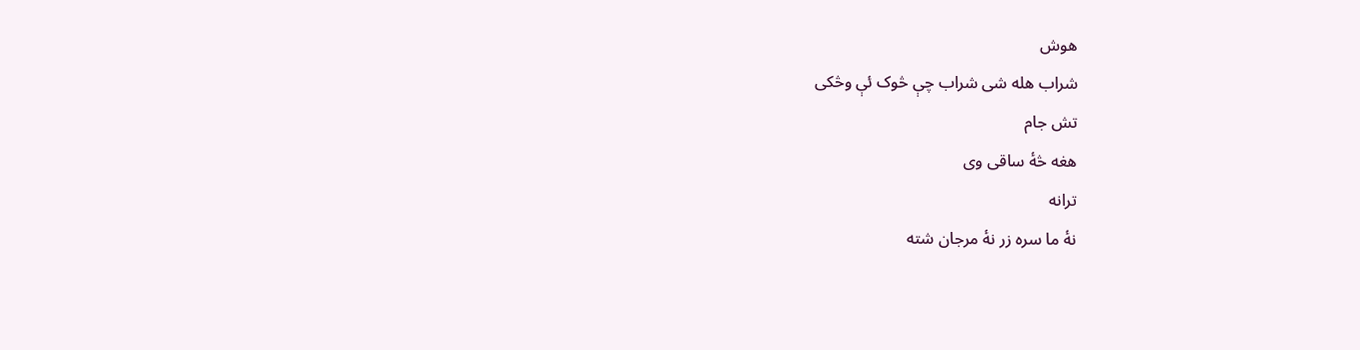هوش
شراب هله شی شراب چې څوک ئې وڅکی
تش جام
هغه څۀ ساقی وی
ترانه
نۀ ما سره زر نۀ مرجان شته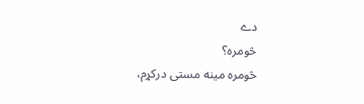دے
څومره؟
څومره مينه مستی درکړم،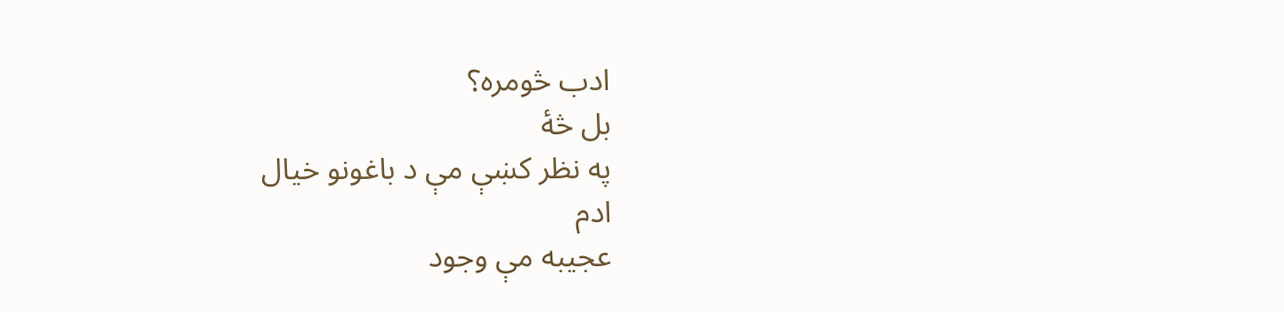ادب څومره؟
بل څۀ
په نظر کښې مې د باغونو خيال
ادم
عجيبه مې وجود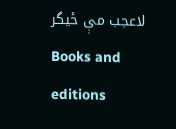لاعجب مې ځيگر
Books and editions